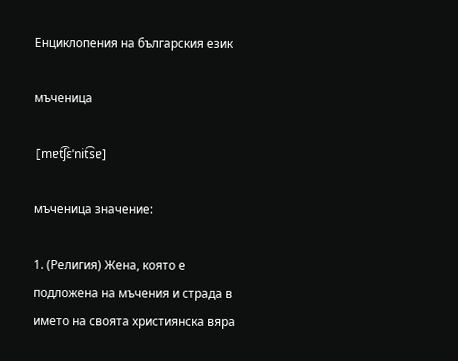Енциклопения на българския език

мъченица

[mɐt͡ʃɛˈnit͡sɐ]

мъченица значение:

1. (Религия) Жена, която е подложена на мъчения и страда в името на своята християнска вяра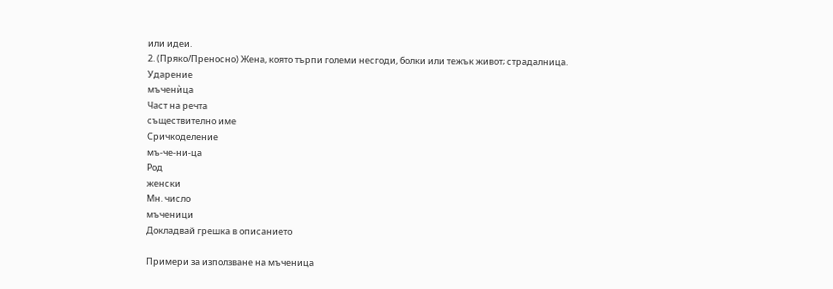или идеи.
2. (Пряко/Преносно) Жена, която търпи големи несгоди, болки или тежък живот; страдалница.
Ударение
мъченѝца
Част на речта
съществително име
Сричкоделение
мъ-че-ни-ца
Род
женски
Мн. число
мъченици
Докладвай грешка в описанието

Примери за използване на мъченица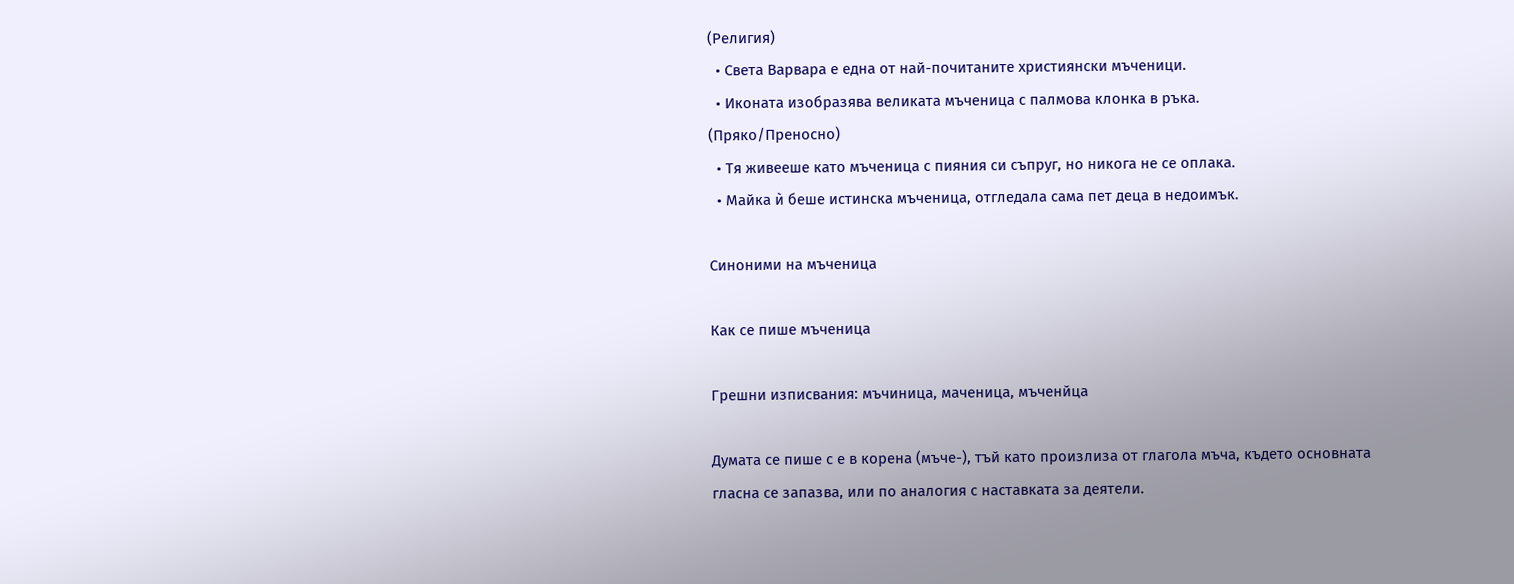(Религия)
  • Света Варвара е една от най-почитаните християнски мъченици.
  • Иконата изобразява великата мъченица с палмова клонка в ръка.
(Пряко/Преносно)
  • Тя живееше като мъченица с пияния си съпруг, но никога не се оплака.
  • Майка ѝ беше истинска мъченица, отгледала сама пет деца в недоимък.

Синоними на мъченица

Как се пише мъченица

Грешни изписвания: мъчиница, маченица, мъченйца

Думата се пише с е в корена (мъче-), тъй като произлиза от глагола мъча, където основната гласна се запазва, или по аналогия с наставката за деятели.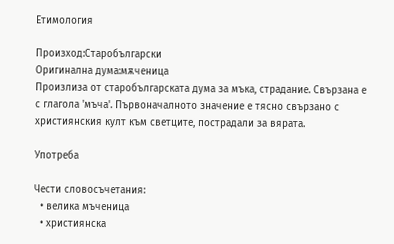Етимология

Произход:Старобългарски
Оригинална дума:мѫченица
Произлиза от старобългарската дума за мъка, страдание. Свързана е с глагола 'мъча'. Първоначалното значение е тясно свързано с християнския култ към светците, пострадали за вярата.

Употреба

Чести словосъчетания:
  • велика мъченица
  • християнска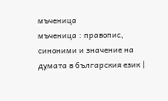мъченица
мъченица : правопис, синоними и значение на думата в българския език |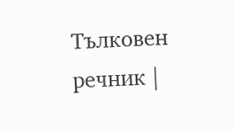Тълковен речник |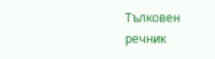Тълковен речник